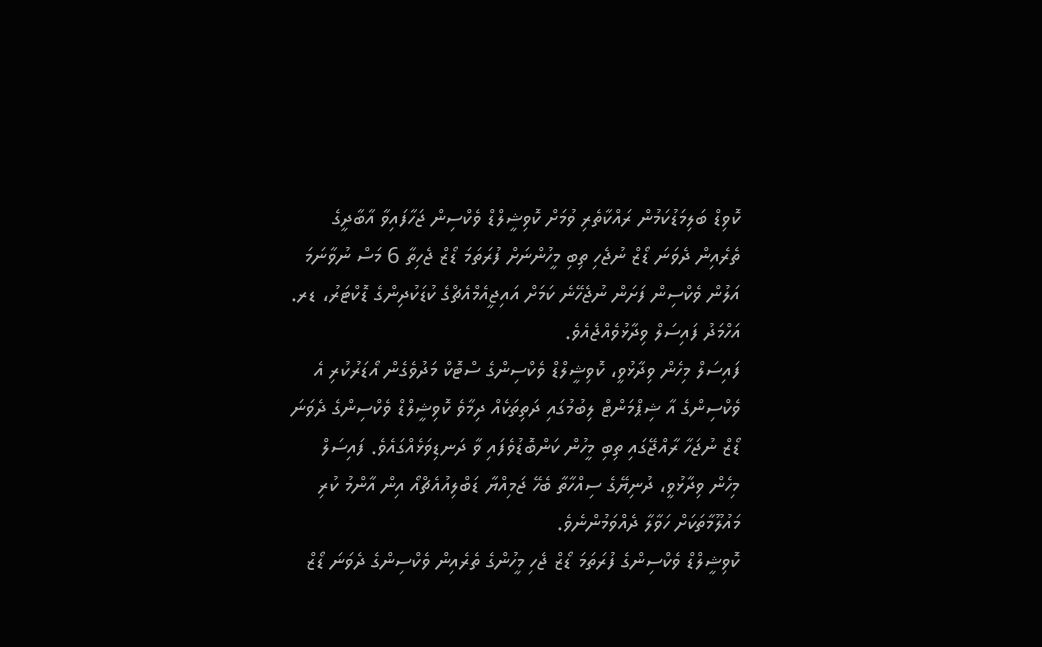ކޮވިޑް ބަލިމަޑުކަމުން ރައްކާތެރި ވުމަށް ކޮވިޝީލްޑް ވެކްސިން ޖަހާފައިވާ އާބާދީގެ ތެރެއިން ދެވަނަ ޑޯޒް ނުޖެހި ތިބި މީހުންނަށް ފުރަތަމަ ޑޯޒް ޖެހިތާ 6 މަސް ނުވާނަމަ އަލުން ވެކްސިން ފަށަން ނުޖެހޭނެ ކަމަށް އައިޖީއެމްއެޗްގެ ކުޑަކުދިންގެ ޑޮކްޓަރު، ޑރ. އަހްމަދު ފައިސަލް ވިދާޅުވެއްޖެއެވެ.
ފައިސަލް މިހެން ވިދާޅުވީ، ކޮވިޝީލްޑް ވެކްސިންގެ ސްޓޮކް މަދުވެގެން އޯޑަރުކުރި އެ ވެކްސިންގެ އާ ޝިޕްމަންޓް ލިބުމުގައި ދަތިތަކެއް ދިމާވެ ކޮވިޝީލްޑް ވެކްސިންގެ ދެވަނަ ޑޯޒް ނުޖަހާ ރާއްޖޭގައި ތިބި މީހުން ކަންބޮޑުވެފައި ވާ ދަނޑިވަޅެއްގައެވެ. ފައިސަލް މިހެން ވިދާޅުވީ، ދުނިޔޭގެ ސިއްހާތާ ބެހޭ ޖަމިއްޔާ ޑަބްލިއުއެޗްއޯ އިން އާންމު ކުރި މައުލޫމާތަކަށް ހަވާލާ ދެއްވަމުންނެވެ.
ކޮވިޝީލްޑް ވެކްސިންގެ ފުރަތަމަ ޑޯޒް ޖެހި މީހުންގެ ތެރެއިން ވެކްސިންގެ ދެވަނަ ޑޯޒް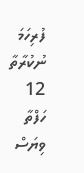ފުރިހަމަ ނުކުރާތާ 12 ހަފްތާ ވިޔަސް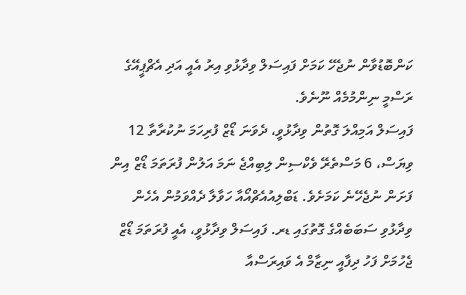ކަންބޮޑުވާން ނުޖެހޭ ކަމަށް ފައިސަލް ވިދާޅުވި އިރު އެއީ އަދި އެޗްޕީއޭގެ ރަސްމީ ނިންމުމެއް ނޫނެވެ.
ފައިސަލް އަމިއްލަ ގޮތުން ވިދާޅުވީ، ދެވަނަ ޑޯޒް ފުރިހަމަ ނުކުރާތާ 12 ވިޔަސް، 6 މަސްތެރޭ ވެކްސިން ލިބިއްޖެ ނަމަ އަލުން ފުރަތަމަ ޑޯޒް އިން ފަށަން ނުޖެހޭނެ ކަމަށެވެ. ޑަބްލިއުއެޗްއޯއާ ހަވާލާ ދެއްވަމުން އެހެން ވިދާޅުވި ސަބަބެއްގެ ގޮތުގައި ޑރ. ފައިސަލް ވިދާޅުވީ، އެއީ ފުރަތަމަ ޑޯޒް ޖެހުމަށް ފަހު ދިފާއީ ނިޒާމް އެ ވައިރަސްއާ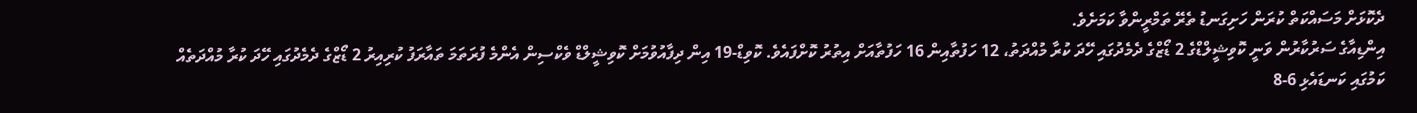ދެކޮޅަށް މަސައްކަތް ކުރަން ހަށިގަނޑު ތެރޭ ތަމްރީންވާ ކަމަށެވެ.
އިންޑިއާގެ ސަރުކާރުން ވަނީ ކޮވިޝީލްޑްގެ 2 ޑޯޒްގެ ދެމެދުގައި ހޭދަ ކުރާ މުއްދަތު، 12 ހަފުތާއިން 16 ހަފުތާއަށް އިތުރު ކޮށްފައެވެ. ކޮވިޑް-19 އިން ދިފާއުވުމަށް ކޮވިޝީލްޑް ވެކްސިން އެންމެ ފުރަތަމަ ތައާރަފު ކުރިއިރު 2 ޑޯޒްގެ ދެމެދުގައި ހޭދަ ކުރާ މުއްދަތެއް ކަމުގައި ކަނޑައެޅި 6-8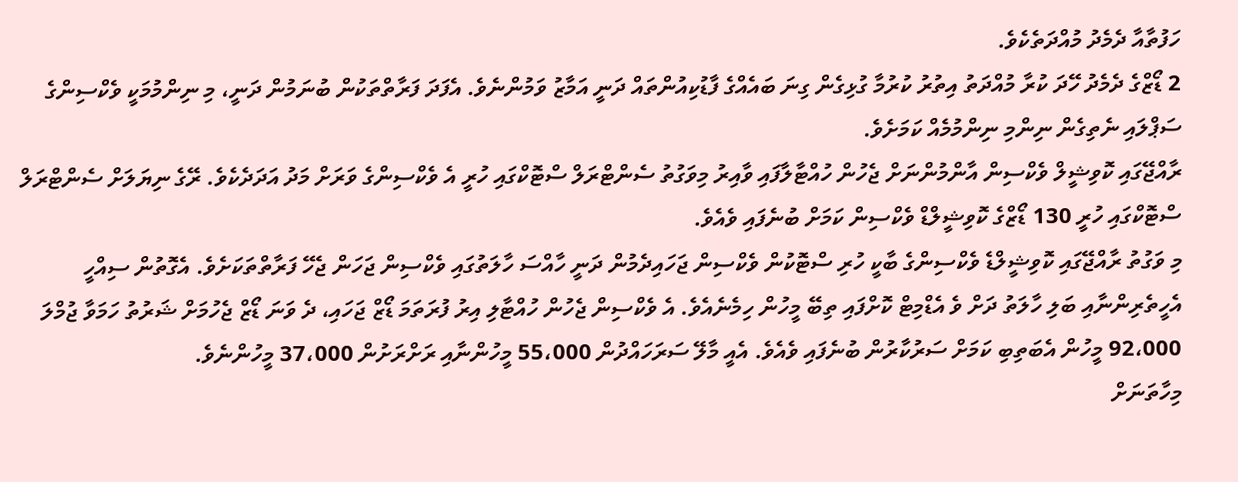ހަފުތާއާ ދެމެދު މުއްދަތެކެވެ.
2 ޑޯޒްގެ ދެމެދު ހޭދަ ކުރާ މުއްދަތު އިތުރު ކުރުމާ ގުޅިގެން ގިނަ ބައެއްގެ ފާޑުކިއުންތައް ދަނީ އަމާޒު ވަމުންނެވެ. އެފަދަ ފަރާތްތަކުން ބުނަމުން ދަނީ، މި ނިންމުމަކީ ވެކްސިންގެ ސަޕްލައި ނެތިގެން ނިންމި ނިންމުމެއް ކަމަށެވެ.
ރާއްޖޭގައި ކޮވިޝީލް ވެކްސިން އާންމުންނަށް ޖެހުން ހުއްޓާލާފައި ވާއިރު މިވަގުތު ސެންޓްރަލް ސްޓޮކްގައި ހުރީ އެ ވެކްސިންގެ ވަރަށް މަދު އަދަދެކެވެ. ރޭގެ ނިޔަލަށް ސެންޓްރަލް ސްޓޮކްގައި ހުރީ 130 ޑޯޒްގެ ކޮވިޝީލްޑް ވެކްސިން ކަމަށް ބުނެފައި ވެއެވެ.
މި ވަގުތު ރާއްޖޭގައި ކޮވިޝީލްޑެ ވެކްސިންގެ ބާކީ ހުރި ސްޓޮކުން ވެކްސިން ޖަހައިދެމުން ދަނީ ހާއްސަ ހާލަތުގައި ވެކްސިން ޖަހަން ޖެހޭ ފަރާތްތަކަށެވެ. އެގޮތުން ސިއްހީ އެހީތެރިންނާއި ބަލި ހާލަތު ދަށް ވެ އެޑްމިޓް ކޮށްފައި ތިބޭ މީހުން ހިމެނެއެވެ. އެ ވެކްސިން ޖެހުން ހުއްޓާލި އިރު ފުރަތަމަ ޑޯޒް ޖަހައި، ދެ ވަނަ ޑޯޒް ޖެހުމަށް ޝަރުތު ހަމަވާ ޖުމްލަ 92،000 މީހުން އެބަތިބި ކަމަށް ސަރުކާރުން ބުނެފައި ވެއެވެ. އެއީ މާލޭ ސަރަހައްދުން 55،000 މީހުންނާއި ރަށްރަށުން 37،000 މީހުންނެވެ.
މިހާތަނަށް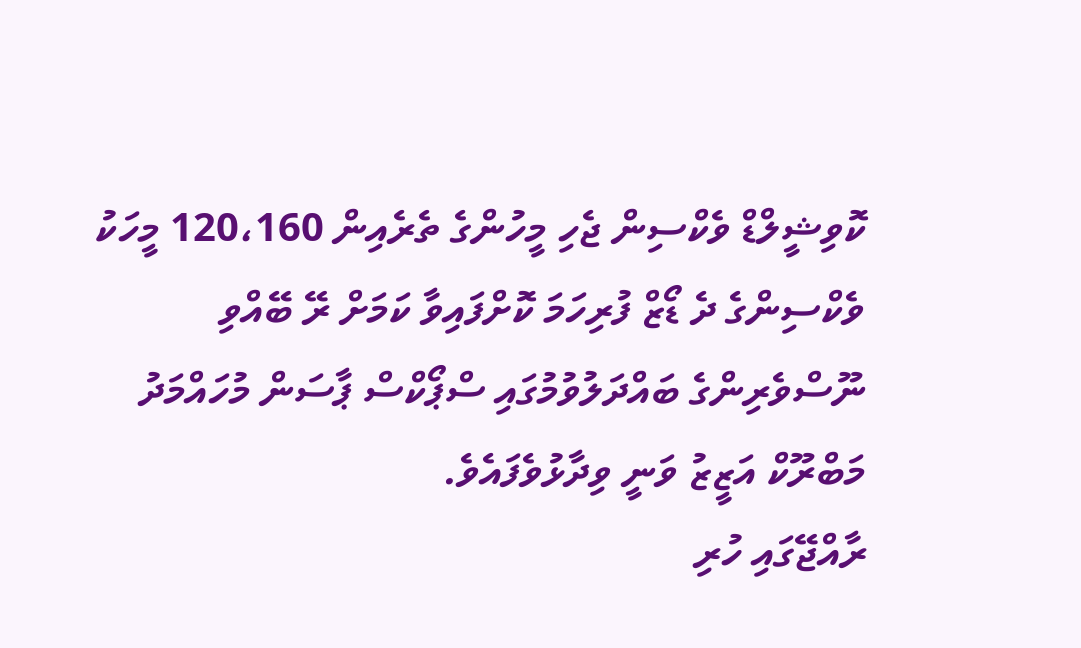ކޮވިޝީލްޑް ވެކްސިން ޖެހި މީހުންގެ ތެރެއިން 120،160 މީހަކު ވެކްސިންގެ ދެ ޑޯޒް ފުރިހަމަ ކޮށްފައިވާ ކަމަށް ރޭ ބޭއްވި ނޫސްވެރިންގެ ބައްދަލުވުމުގައި ސްޕޯކްސް ޕާސަން މުހައްމަދު މަބްރޫކް އަޒީޒު ވަނީ ވިދާޅުވެފައެވެ.
ރާއްޖޭގައި ހުރި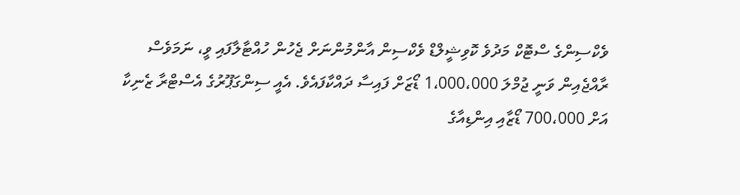ވެކްސިންގެ ސްޓޮކް މަދުވެ ކޮވިޝީލްޑް ވެކްސިން އާންމުންނަށް ޖެހުން ހުއްޓާލާފައި ވީ، ނަމަވެސް ރާއްޖެއިން ވަނީ ޖުމްލަ 1،000،000 ޑޯޒަށް ފައިސާ ދައްކާފައެވެ. އެއީ ސިންގަޕޫރުގެ އެސްޓްރާ ޒެނިކާ އަށް 700،000 ޑޯޒާއި އިންޑިއާގެ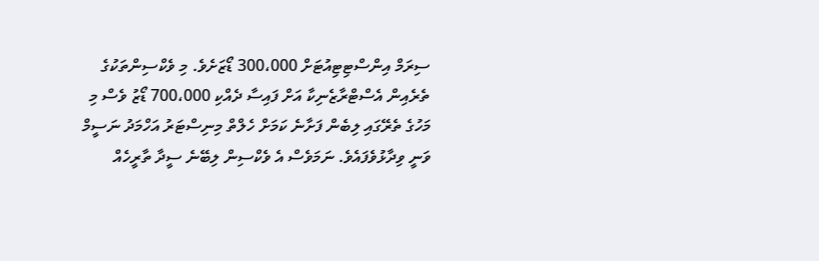ސިރަމް އިންސްޓިޓިއުޓަށް 300،000 ޑޯޒަށެވެ. މި ވެކްސިންތަކުގެ ތެރެއިން އެސްޓްރާޒެނިކާ އަށް ފައިސާ ދެއްކި 700،000 ޑޯޒު ވެސް މި މަހުގެ ތެރޭގައި ލިބެން ފަށާނެ ކަމަށް ހެލްތް މިނިސްޓަރު އަހްމަދު ނަސީމް ވަނީ ވިދާޅުވެފައެވެ. ނަމަވެސް އެ ވެކްސިން ލިބޭނެ ސީދާ ތާރީހެއް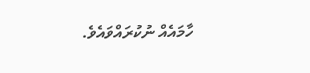ހާމައެއް ނުކުރައްވައެވެ.